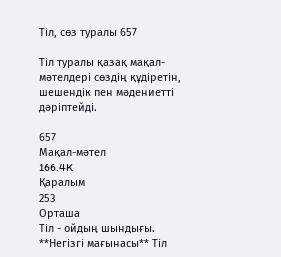Тіл, сөз туралы 657

Тіл туралы қазақ мақал-мәтелдері сөздің құдіретін, шешендік пен мәдениетті дәріптейді.

657
Мақал-мәтел
166.4K
Қаралым
253
Орташа
Тіл - ойдың шындығы.
**Негізгі мағынасы** Тіл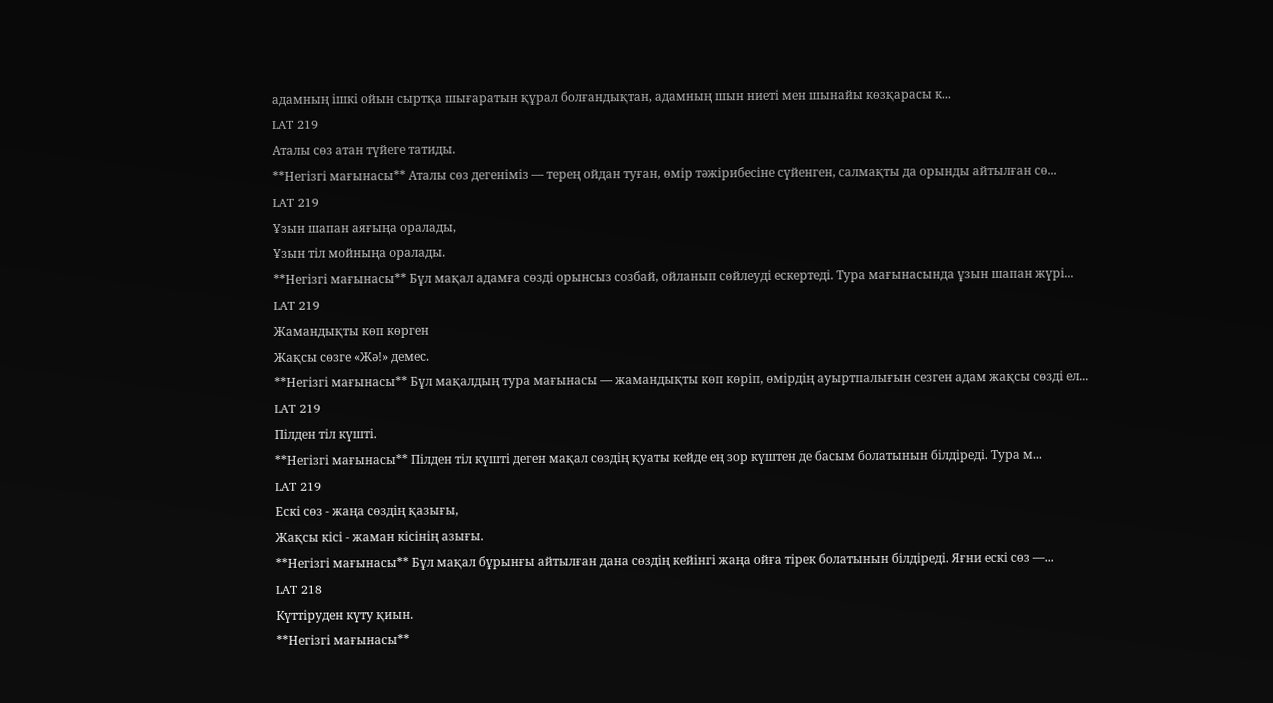адамның ішкі ойын сыртқа шығаратын құрал болғандықтан, адамның шын ниеті мен шынайы көзқарасы к...
LAT 219
Аталы сөз атан түйеге татиды.
**Негізгі мағынасы** Аталы сөз дегеніміз — терең ойдан туған, өмір тәжірибесіне сүйенген, салмақты да орынды айтылған сө...
LAT 219
Ұзын шапан аяғыңа оралады,
Ұзын тіл мойныңа оралады.
**Негізгі мағынасы** Бұл мақал адамға сөзді орынсыз созбай, ойланып сөйлеуді ескертеді. Тура мағынасында ұзын шапан жүрі...
LAT 219
Жамандықты көп көрген
Жақсы сөзге «Жә!» демес.
**Негізгі мағынасы** Бұл мақалдың тура мағынасы — жамандықты көп көріп, өмірдің ауыртпалығын сезген адам жақсы сөзді ел...
LAT 219
Пілден тіл күшті.
**Негізгі мағынасы** Пілден тіл күшті деген мақал сөздің қуаты кейде ең зор күштен де басым болатынын білдіреді. Тура м...
LAT 219
Ескі сөз - жаңа сөздің қазығы,
Жақсы кісі - жаман кісінің азығы.
**Негізгі мағынасы** Бұл мақал бұрынғы айтылған дана сөздің кейінгі жаңа ойға тірек болатынын білдіреді. Яғни ескі сөз —...
LAT 218
Күттіруден күту қиын.
**Негізгі мағынасы**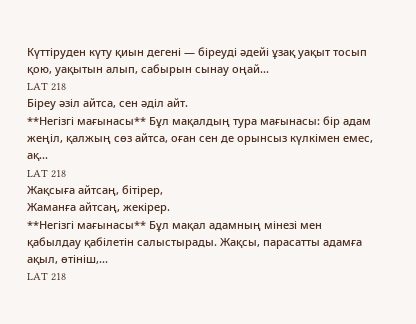Күттіруден күту қиын дегені — біреуді әдейі ұзақ уақыт тосып қою, уақытын алып, сабырын сынау оңай...
LAT 218
Біреу әзіл айтса, сен әділ айт.
**Негізгі мағынасы** Бұл мақалдың тура мағынасы: бір адам жеңіл, қалжың сөз айтса, оған сен де орынсыз күлкімен емес, ақ...
LAT 218
Жақсыға айтсаң, бітірер,
Жаманға айтсаң, жекірер.
**Негізгі мағынасы** Бұл мақал адамның мінезі мен қабылдау қабілетін салыстырады. Жақсы, парасатты адамға ақыл, өтініш,...
LAT 218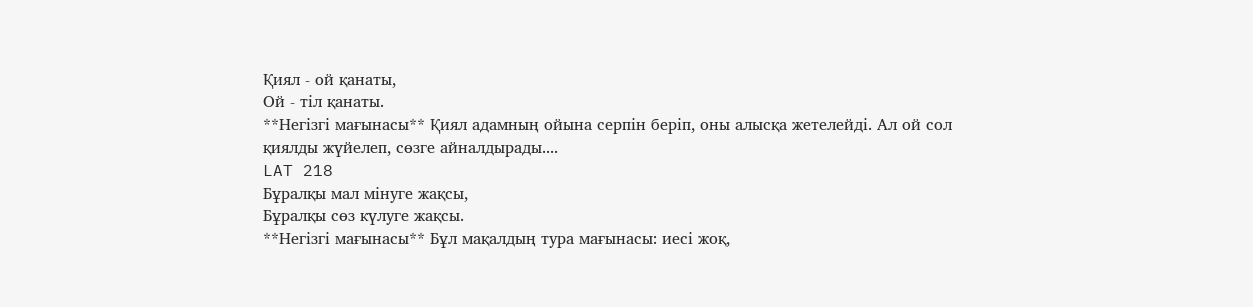Қиял - ой қанаты,
Ой - тіл қанаты.
**Негізгі мағынасы** Қиял адамның ойына серпін беріп, оны алысқа жетелейді. Ал ой сол қиялды жүйелеп, сөзге айналдырады....
LAT 218
Бұралқы мал мінуге жақсы,
Бұралқы сөз күлуге жақсы.
**Негізгі мағынасы** Бұл мақалдың тура мағынасы: иесі жоқ,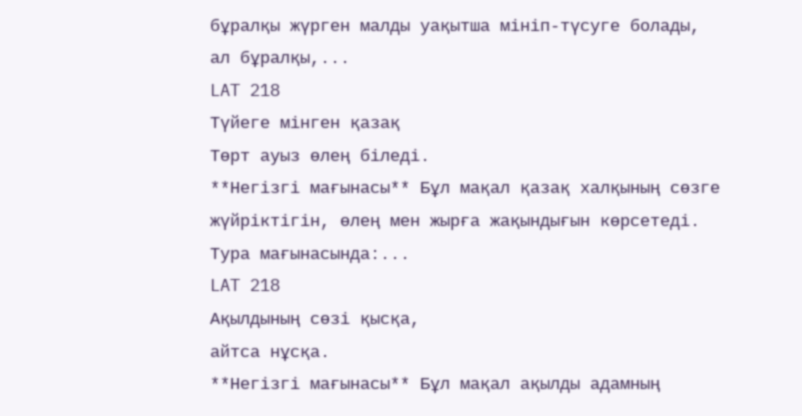бұралқы жүрген малды уақытша мініп-түсуге болады, ал бұралқы,...
LAT 218
Түйеге мінген қазақ
Төрт ауыз өлең біледі.
**Негізгі мағынасы** Бұл мақал қазақ халқының сөзге жүйріктігін, өлең мен жырға жақындығын көрсетеді. Тура мағынасында:...
LAT 218
Ақылдының сөзі қысқа,
айтса нұсқа.
**Негізгі мағынасы** Бұл мақал ақылды адамның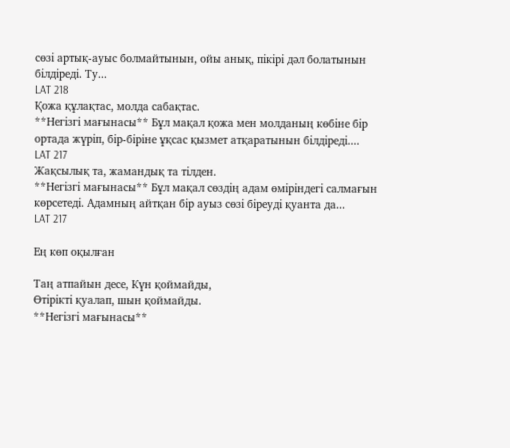сөзі артық-ауыс болмайтынын, ойы анық, пікірі дәл болатынын білдіреді. Ту...
LAT 218
Қожа құлақтас, молда сабақтас.
**Негізгі мағынасы** Бұл мақал қожа мен молданың көбіне бір ортада жүріп, бір-біріне ұқсас қызмет атқаратынын білдіреді....
LAT 217
Жақсылық та, жамандық та тілден.
**Негізгі мағынасы** Бұл мақал сөздің адам өміріндегі салмағын көрсетеді. Адамның айтқан бір ауыз сөзі біреуді қуанта да...
LAT 217

Ең көп оқылған

Таң атпайын десе, Күн қоймайды,
Өтірікті қуалап, шын қоймайды.
**Негізгі мағынасы**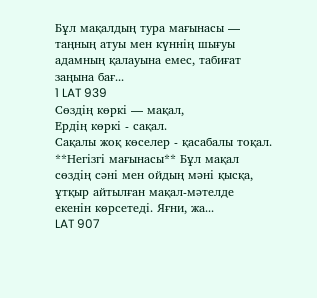Бұл мақалдың тура мағынасы — таңның атуы мен күннің шығуы адамның қалауына емес, табиғат заңына бағ...
1 LAT 939
Сөздің көркі — мақал,
Ердің көркі - сақал.
Сақалы жоқ көселер - қасабалы тоқал.
**Негізгі мағынасы** Бұл мақал сөздің сәні мен ойдың мәні қысқа, ұтқыр айтылған мақал-мәтелде екенін көрсетеді. Яғни, жа...
LAT 907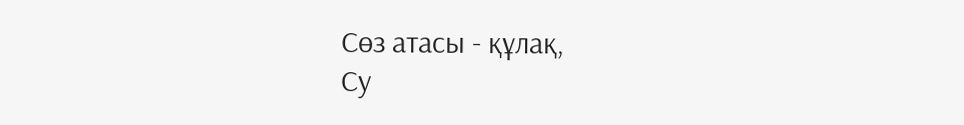Сөз атасы - құлақ,
Су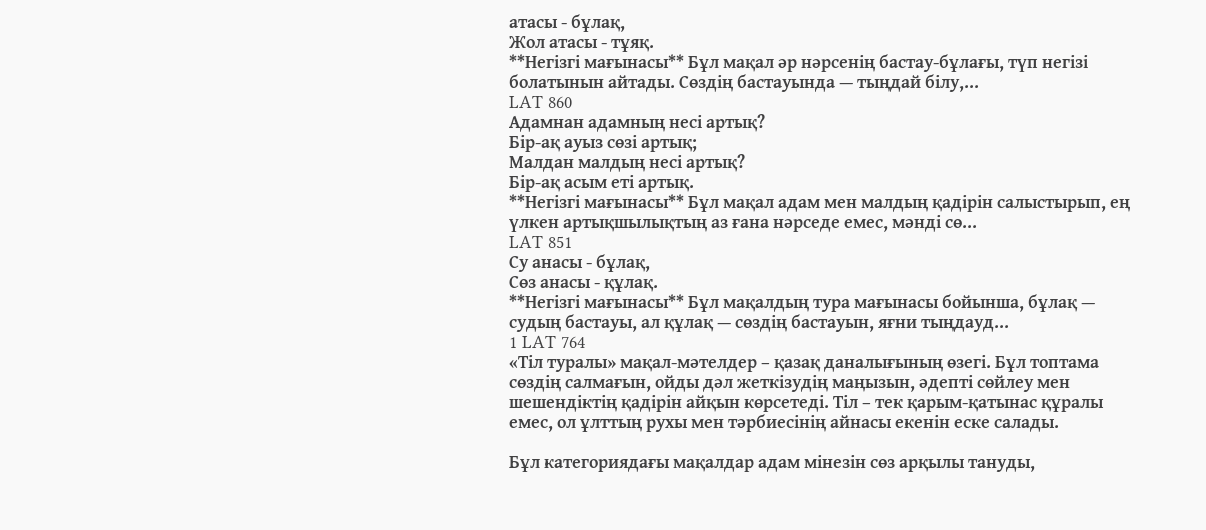атасы - бұлақ,
Жол атасы - тұяқ.
**Негізгі мағынасы** Бұл мақал әр нәрсенің бастау-бұлағы, түп негізі болатынын айтады. Сөздің бастауында — тыңдай білу,...
LAT 860
Адамнан адамның несі артық?
Бір-ақ ауыз сөзі артық;
Малдан малдың несі артық?
Бір-ақ асым еті артық.
**Негізгі мағынасы** Бұл мақал адам мен малдың қадірін салыстырып, ең үлкен артықшылықтың аз ғана нәрседе емес, мәнді сө...
LAT 851
Су анасы - бұлақ,
Сөз анасы - құлақ.
**Негізгі мағынасы** Бұл мақалдың тура мағынасы бойынша, бұлақ — судың бастауы, ал құлақ — сөздің бастауын, яғни тыңдауд...
1 LAT 764
«Тіл туралы» мақал-мәтелдер – қазақ даналығының өзегі. Бұл топтама сөздің салмағын, ойды дәл жеткізудің маңызын, әдепті сөйлеу мен шешендіктің қадірін айқын көрсетеді. Тіл – тек қарым-қатынас құралы емес, ол ұлттың рухы мен тәрбиесінің айнасы екенін еске салады.

Бұл категориядағы мақалдар адам мінезін сөз арқылы тануды,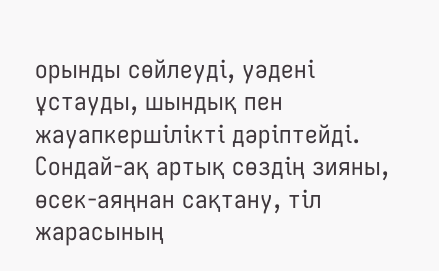орынды сөйлеуді, уәдені ұстауды, шындық пен жауапкершілікті дәріптейді. Сондай-ақ артық сөздің зияны, өсек-аяңнан сақтану, тіл жарасының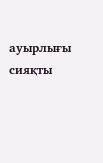ауырлығы сияқты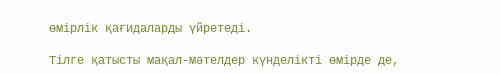өмірлік қағидаларды үйретеді.

Тілге қатысты мақал-мәтелдер күнделікті өмірде де,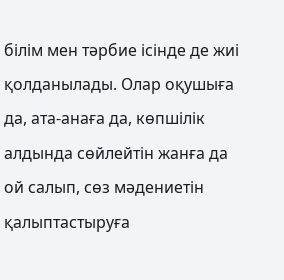білім мен тәрбие ісінде де жиі қолданылады. Олар оқушыға да, ата-анаға да, көпшілік алдында сөйлейтін жанға да ой салып, сөз мәдениетін қалыптастыруға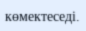көмектеседі.